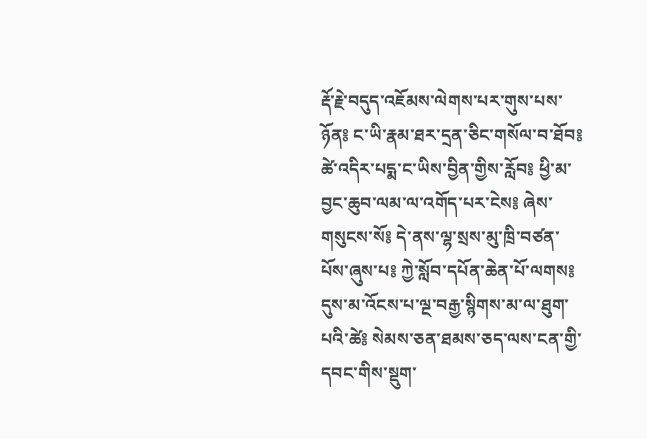རྡོ་རྗེ་བདུད་འཇོམས་ལེགས་པར་གུས་པས་ཉོན༔ ང་ཡི་རྣམ་ཐར་དྲན་ཅིང་གསོལ་བ་ཐོབ༔ ཚེ་འདིར་པདྨ་ང་ཡིས་བྱིན་གྱིས་རློབ༔ ཕྱི་མ་བྱང་ཆུབ་ལམ་ལ་འགོད་པར་ངེས༔ ཞེས་གསུངས་སོ༔ དེ་ནས་ལྷ་སྲས་མུ་ཁྲི་བཙན་པོས་ཞུས་པ༔ ཀྱེ་སློབ་དཔོན་ཆེན་པོ་ལགས༔ དུས་མ་འོངས་པ་ལྔ་བརྒྱ་སྙིགས་མ་ལ་ཐུག་པའི་ཚེ༔ སེམས་ཅན་ཐམས་ཅད་ལས་ངན་གྱི་དབང་གིས་སྡུག་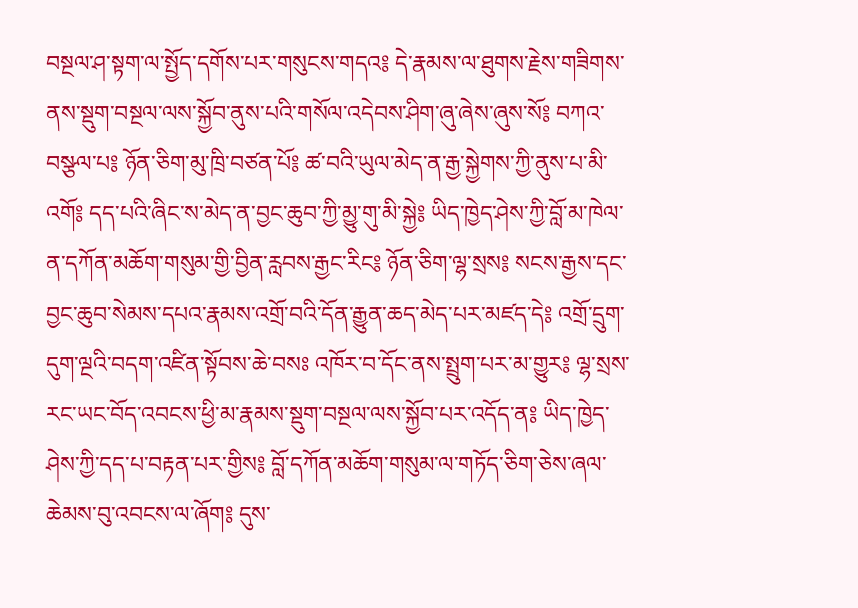བསྔལ་ཤ་སྟག་ལ་སྤྱོད་དགོས་པར་གསུངས་གདའ༔ དེ་རྣམས་ལ་ཐུགས་རྗེས་གཟིགས་ནས་སྡུག་བསྔལ་ལས་སྐྱོབ་ནུས་པའི་གསོལ་འདེབས་ཤིག་ཞུ་ཞེས་ཞུས་སོ༔ བཀའ་བསྩལ་པ༔ ཉོན་ཅིག་མུ་ཁྲི་བཙན་པོ༔ ཚ་བའི་ཡུལ་མེད་ན་རྒྱ་སྐྱེགས་ཀྱི་ནུས་པ་མི་འགོ༔ དད་པའི་ཞིང་ས་མེད་ན་བྱང་ཆུབ་ཀྱི་མྱུ་གུ་མི་སྐྱེ༔ ཡིད་ཁྱེད་ཤེས་ཀྱི་བློ་མ་ཁེལ་ན་དཀོན་མཆོག་གསུམ་གྱི་བྱིན་རླབས་རྒྱང་རིང༔ ཉོན་ཅིག་ལྷ་སྲས༔ སངས་རྒྱས་དང་བྱང་ཆུབ་སེམས་དཔའ་རྣམས་འགྲོ་བའི་དོན་རྒྱུན་ཆད་མེད་པར་མཛད་དེ༔ འགྲོ་དྲུག་དུག་ལྔའི་བདག་འཛིན་སྟོབས་ཆེ་བསཿ འཁོར་བ་དོང་ནས་སྤྲུག་པར་མ་གྱུར༔ ལྷ་སྲས་རང་ཡང་བོད་འབངས་ཕྱི་མ་རྣམས་སྡུག་བསྔལ་ལས་སྐྱོབ་པར་འདོད་ན༔ ཡིད་ཁྱེད་ཤེས་ཀྱི་དད་པ་བརྟན་པར་གྱིས༔ བློ་དཀོན་མཆོག་གསུམ་ལ་གཏོད་ཅིག་ཅེས་ཞལ་ཆེམས་བུ་འབངས་ལ་ཞོག༔ དུས་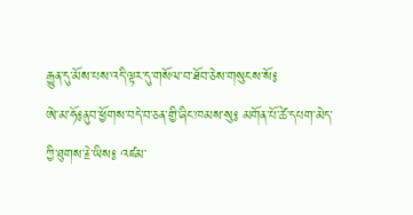རྒྱུན་དུ་མོས་པས་འདི་ལྟར་དུ་གསོལ་བ་ཐོབ་ཅེས་གསུངས་སོ༔
ཨེ་མ་ཧོ༔ནུབ་ཕྱོགས་བདེ་བ་ཅན་གྱི་ཞིང་ཁམས་སུ༔ མགོན་པོ་ཚེ་དཔག་མེད་ཀྱི་ཐུགས་རྗེ་ཡིས༔ འཛམ་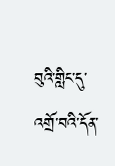བུའི་གླིང་དུ་འགྲོ་བའི་དོན་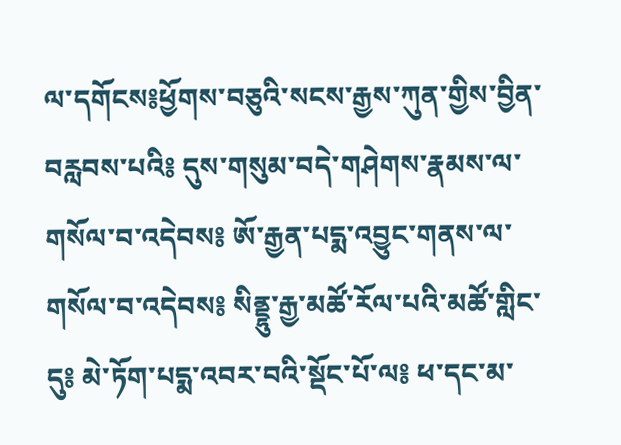ལ་དགོངས༔ཕྱོགས་བཅུའི་སངས་རྒྱས་ཀུན་གྱིས་བྱིན་བརླབས་པའི༔ དུས་གསུམ་བདེ་གཤེགས་རྣམས་ལ་གསོལ་བ་འདེབས༔ ཨོ་རྒྱན་པདྨ་འབྱུང་གནས་ལ་གསོལ་བ་འདེབས༔ སིནྡྷུ་རྒྱ་མཚོ་རོལ་པའི་མཚོ་གླིང་དུ༔ མེ་ཏོག་པདྨ་འབར་བའི་སྡོང་པོ་ལ༔ ཕ་དང་མ་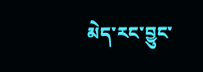མེད་རང་བྱུང་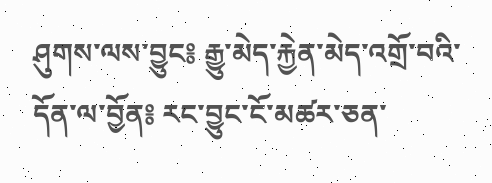ཤུགས་ལས་བྱུང༔ རྒྱུ་མེད་རྐྱེན་མེད་འགྲོ་བའི་དོན་ལ་བྱོན༔ རང་བྱུང་ངོ་མཚར་ཅན་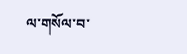ལ་གསོལ་བ་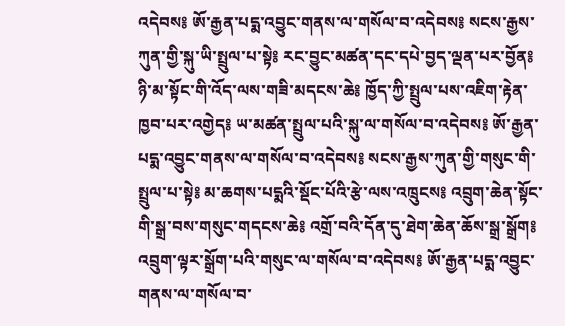འདེབས༔ ཨོ་རྒྱན་པདྨ་འབྱུང་གནས་ལ་གསོལ་བ་འདེབས༔ སངས་རྒྱས་ཀུན་གྱི་སྐུ་ཡི་སྤྲུལ་པ་སྟེ༔ རང་བྱུང་མཚན་དང་དཔེ་བྱད་ལྡན་པར་བྱོན༔ ཉི་མ་སྟོང་གི་འོད་ལས་གཟི་མདངས་ཆེ༔ ཁྱོད་ཀྱི་སྤྲུལ་པས་འཇིག་རྟེན་ཁྱབ་པར་འགྱེད༔ ཡ་མཚན་སྤྲུལ་པའི་སྐུ་ལ་གསོལ་བ་འདེབས༔ ཨོ་རྒྱན་པདྨ་འབྱུང་གནས་ལ་གསོལ་བ་འདེབས༔ སངས་རྒྱས་ཀུན་གྱི་གསུང་གི་སྤྲུལ་པ་སྟེ༔ མ་ཆགས་པདྨའི་སྡོང་པོའི་རྩེ་ལས་འཁྲུངས༔ འབྲུག་ཆེན་སྟོང་གི་སྒྲ་བས་གསུང་གདངས་ཆེ༔ འགྲོ་བའི་དོན་དུ་ཐེག་ཆེན་ཆོས་སྒྲ་སྒྲོག༔ འབྲུག་ལྟར་སྒྲོག་པའི་གསུང་ལ་གསོལ་བ་འདེབས༔ ཨོ་རྒྱན་པདྨ་འབྱུང་གནས་ལ་གསོལ་བ་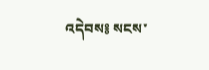འདེབས༔ སངས་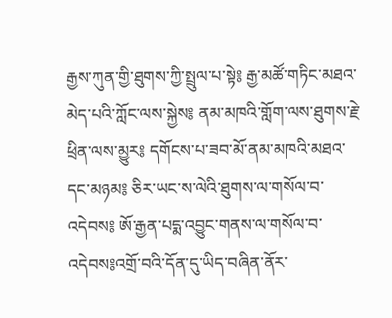རྒྱས་ཀུན་གྱི་ཐུགས་ཀྱི་སྤྲུལ་པ་སྟེ༔ རྒྱ་མཚོ་གཏིང་མཐའ་མེད་པའི་ཀློང་ལས་སྐྱེས༔ ནམ་མཁའི་གློག་ལས་ཐུགས་རྗེ་ཕྲིན་ལས་མྱུར༔ དགོངས་པ་ཟབ་མོ་ནམ་མཁའི་མཐའ་དང་མཉམ༔ ཅིར་ཡང་ས་ལེའི་ཐུགས་ལ་གསོལ་བ་འདེབས༔ ཨོ་རྒྱན་པདྨ་འབྱུང་གནས་ལ་གསོལ་བ་འདེབས༔འགྲོ་བའི་དོན་དུ་ཡིད་བཞིན་ནོར་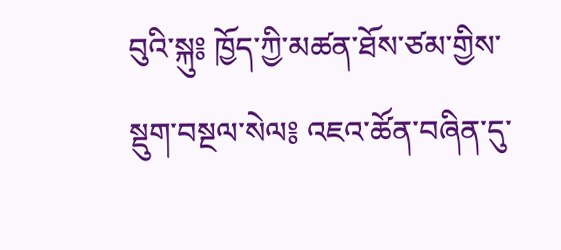བུའི་སྐུ༔ ཁྱོད་ཀྱི་མཚན་ཐོས་ཙམ་གྱིས་སྡུག་བསྔལ་སེལ༔ འཇའ་ཚོན་བཞིན་དུ་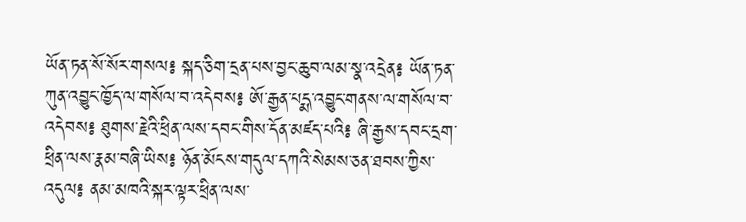ཡོན་ཏན་སོ་སོར་གསལ༔ སྐད་ཅིག་དྲན་པས་བྱང་ཆུབ་ལམ་སྣ་འདྲེན༔ ཡོན་ཏན་ཀུན་འབྱུང་ཁྱོད་ལ་གསོལ་བ་འདེབས༔ ཨོ་རྒྱན་པདྨ་འབྱུང་གནས་ལ་གསོལ་བ་འདེབས༔ ཐུགས་རྗེའི་ཕྲིན་ལས་དབང་གིས་དོན་མཛད་པའི༔ ཞི་རྒྱས་དབང་དྲག་ཕྲིན་ལས་རྣམ་བཞི་ཡིས༔ ཉོན་མོངས་གདུལ་དཀའི་སེམས་ཅན་ཐབས་ཀྱིས་འདུལ༔ ནམ་མཁའི་སྐར་ལྟར་ཕྲིན་ལས་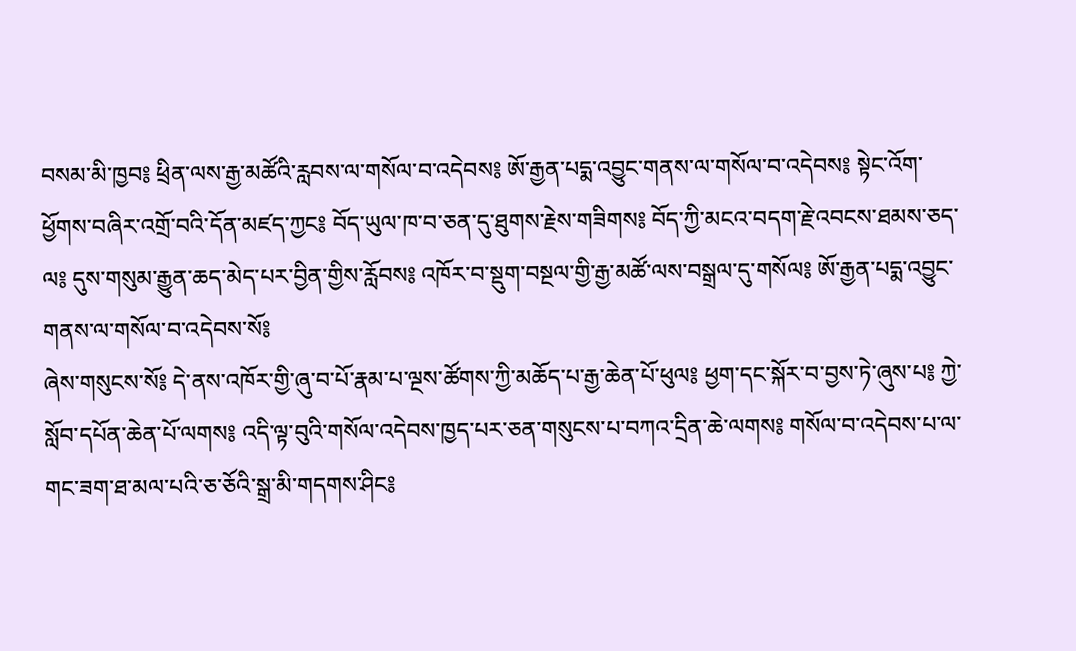བསམ་མི་ཁྱབ༔ ཕྲིན་ལས་རྒྱ་མཚོའི་རླབས་ལ་གསོལ་བ་འདེབས༔ ཨོ་རྒྱན་པདྨ་འབྱུང་གནས་ལ་གསོལ་བ་འདེབས༔ སྟེང་འོག་ཕྱོགས་བཞིར་འགྲོ་བའི་དོན་མཛད་ཀྱང༔ བོད་ཡུལ་ཁ་བ་ཅན་དུ་ཐུགས་རྗེས་གཟིགས༔ བོད་ཀྱི་མངའ་བདག་རྗེ་འབངས་ཐམས་ཅད་ལ༔ དུས་གསུམ་རྒྱུན་ཆད་མེད་པར་བྱིན་གྱིས་རློབས༔ འཁོར་བ་སྡུག་བསྔལ་གྱི་རྒྱ་མཚོ་ལས་བསྒྲལ་དུ་གསོལ༔ ཨོ་རྒྱན་པདྨ་འབྱུང་གནས་ལ་གསོལ་བ་འདེབས་སོ༔
ཞེས་གསུངས་སོ༔ དེ་ནས་འཁོར་གྱི་ཞུ་བ་པོ་རྣམ་པ་ལྔས་ཚོགས་ཀྱི་མཆོད་པ་རྒྱ་ཆེན་པོ་ཕུལ༔ ཕྱག་དང་སྐོར་བ་བྱས་ཏེ་ཞུས་པ༔ ཀྱེ་སློབ་དཔོན་ཆེན་པོ་ལགས༔ འདི་ལྟ་བུའི་གསོལ་འདེབས་ཁྱད་པར་ཅན་གསུངས་པ་བཀའ་དྲིན་ཆེ་ལགས༔ གསོལ་བ་འདེབས་པ་ལ་གང་ཟག་ཐ་མལ་པའི་ཅ་ཅོའི་སྒྲ་མི་གདགས་ཤིང༔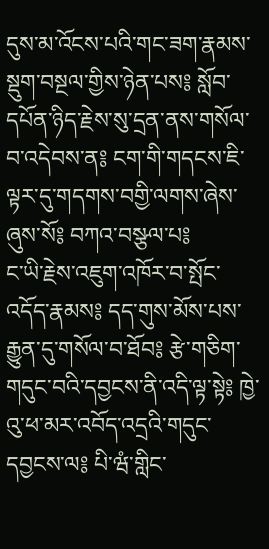དུས་མ་འོངས་པའི་གང་ཟག་རྣམས་སྡུག་བསྔལ་གྱིས་ཉེན་པས༔ སློབ་དཔོན་ཉིད་རྗེས་སུ་དྲན་ནས་གསོལ་བ་འདེབས་ན༔ ངག་གི་གདངས་ཇི་ལྟར་དུ་གདགས་བགྱི་ལགས་ཞེས་ཞུས་སོ༔ བཀའ་བསྩལ་པ༔
ང་ཡི་རྗེས་འཇུག་འཁོར་བ་སྤོང་འདོད་རྣམས༔ དད་གུས་མོས་པས་རྒྱུན་དུ་གསོལ་བ་ཐོབ༔ རྩེ་གཅིག་གདུང་བའི་དབྱངས་ནི་འདི་ལྟ་སྟེ༔ ཁྱེ་འུ་ཕ་མར་འབོད་འདྲའི་གདུང་དབྱངས་ལ༔ པི་ཝཾ་གླིང་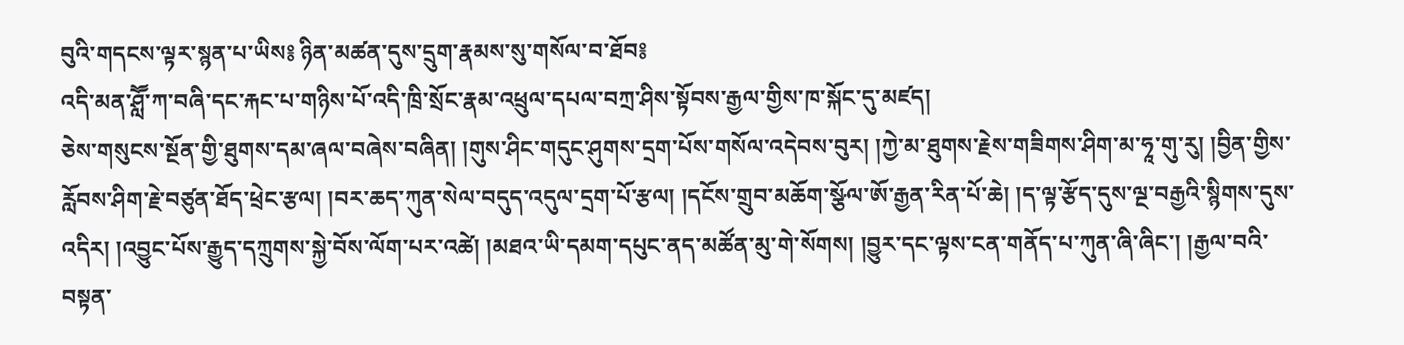བུའི་གདངས་ལྟར་སྙན་པ་ཡིས༔ ཉིན་མཚན་དུས་དྲུག་རྣམས་སུ་གསོལ་བ་ཐོབ༔
འདི་མན་ཤླཽ་ཀ་བཞི་དང་རྐང་པ་གཉིས་པོ་འདི་ཁྲི་སྲོང་རྣམ་འཕྲུལ་དཔལ་བཀྲ་ཤིས་སྟོབས་རྒྱལ་གྱིས་ཁ་སྐོང་དུ་མཛད།
ཅེས་གསུངས་སྔོན་གྱི་ཐུགས་དམ་ཞལ་བཞེས་བཞིན། །གུས་ཤིང་གདུང་ཤུགས་དྲག་པོས་གསོལ་འདེབས་བུར། །ཀྱེ་མ་ཐུགས་རྗེས་གཟིགས་ཤིག་མ་ཧཱ་གུ་རུ། །བྱིན་གྱིས་རློབས་ཤིག་རྗེ་བཙུན་ཐོད་ཕྲེང་རྩལ། །བར་ཆད་ཀུན་སེལ་བདུད་འདུལ་དྲག་པོ་རྩལ། །དངོས་གྲུབ་མཆོག་སྩོལ་ཨོ་རྒྱན་རིན་པོ་ཆེ། །ད་ལྟ་རྩོད་དུས་ལྔ་བརྒྱའི་སྙིགས་དུས་འདིར། །འབྱུང་པོས་རྒྱུད་དཀྲུགས་སྐྱེ་བོས་ལོག་པར་འཚེ། །མཐའ་ཡི་དམག་དཔུང་ནད་མཚོན་མུ་གེ་སོགས། །བྱུར་དང་ལྟས་ངན་གནོད་པ་ཀུན་ཞི་ཞིང་། །རྒྱལ་བའི་བསྟན་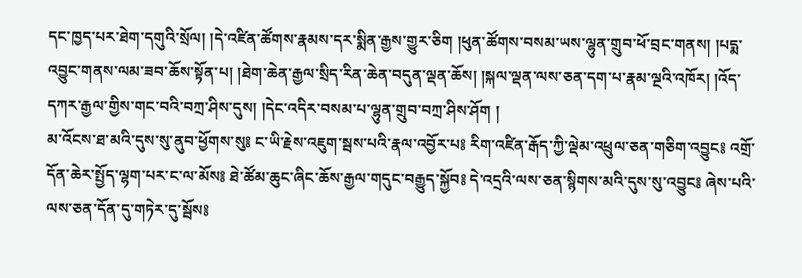དང་ཁྱད་པར་ཐེག་དགུའི་སྲོལ། །དེ་འཛིན་ཚོགས་རྣམས་དར་སྨིན་རྒྱས་གྱུར་ཅིག །ཕུན་ཚོགས་བསམ་ཡས་ལྷུན་གྲུབ་ཕོ་བྲང་གནས། །པདྨ་འབྱུང་གནས་ལམ་ཟབ་ཆོས་སྟོན་པ། །ཐེག་ཆེན་རྒྱལ་སྲིད་རིན་ཆེན་བདུན་ལྡན་ཆོས། །སྐལ་ལྡན་ལས་ཅན་དག་པ་རྣམ་ལྔའི་འཁོར། །འོད་དཀར་རྒྱལ་གྱིས་གང་བའི་བཀྲ་ཤིས་དུས། །དེང་འདིར་བསམ་པ་ལྷུན་གྲུབ་བཀྲ་ཤིས་ཤོག །
མ་འོངས་ཐ་མའི་དུས་སུ་ནུབ་ཕྱོགས་སུ༔ ང་ཡི་རྗེས་འཇུག་སྦས་པའི་རྣལ་འབྱོར་པ༔ རིག་འཛིན་རྒོད་ཀྱི་ལྡེམ་འཕྲུལ་ཅན་གཅིག་འབྱུང༔ འགྲོ་དོན་ཆེར་སྤྱོད་ལྷག་པར་ང་ལ་མོས༔ ཐེ་ཚོམ་ཆུང་ཞིང་ཆོས་རྒྱལ་གདུང་བརྒྱུད་སྐྱོབ༔ དེ་འདྲའི་ལས་ཅན་སྙིགས་མའི་དུས་སུ་འབྱུང༔ ཞེས་པའི་ལས་ཅན་དོན་དུ་གཏེར་དུ་སྦོས༔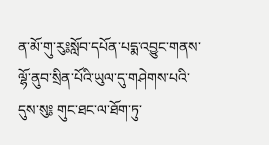ན་མོ་གུ་རུ༔སློབ་དཔོན་པདྨ་འབྱུང་གནས་ལྷོ་ནུབ་སྲིན་པོའི་ཡུལ་དུ་གཤེགས་པའི་དུས་སུ༔ གུང་ཐང་ལ་ཐོག་ཏུ་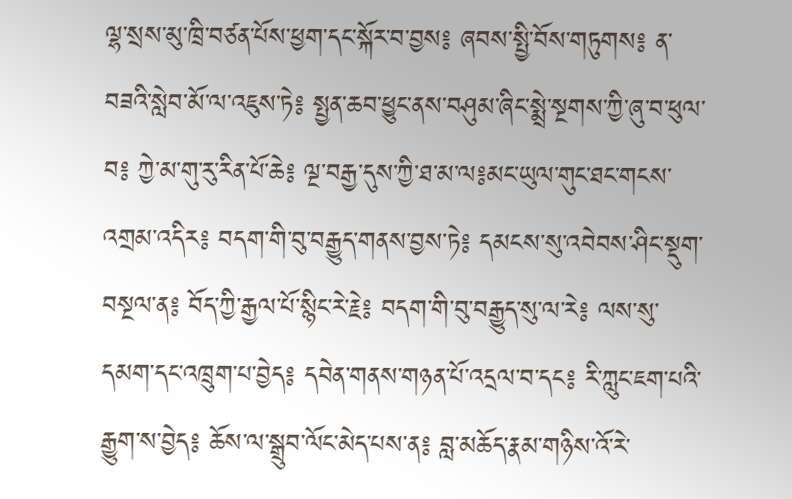ལྷ་སྲས་མུ་ཁྲི་བཙན་པོས་ཕྱག་དང་སྐོར་བ་བྱས༔ ཞབས་སྤྱི་བོས་གཏུགས༔ ན་བཟའི་སླེབ་མོ་ལ་འཇུས་ཏེ༔ སྤྱན་ཆབ་ཕྱུང་ནས་བཤུམ་ཞིང་སྨྲེ་སྔགས་ཀྱི་ཞུ་བ་ཕུལ་བ༔ ཀྱེ་མ་གུ་རུ་རིན་པོ་ཆེ༔ ལྔ་བརྒྱ་དུས་ཀྱི་ཐ་མ་ལ༔མང་ཡུལ་གུང་ཐང་གངས་འགྲམ་འདིར༔ བདག་གི་བུ་བརྒྱུད་གནས་བྱས་ཏེ༔ དམངས་སུ་འབེབས་ཤིང་སྡུག་བསྔལ་ན༔ བོད་ཀྱི་རྒྱལ་པོ་སྙིང་རེ་རྗེ༔ བདག་གི་བུ་བརྒྱུད་སུ་ལ་རེ༔ ལས་སུ་དམག་དང་འཁྲུག་པ་བྱེད༔ དབེན་གནས་གཉན་པོ་འདྲལ་བ་དང༔ རི་ཀླུང་ཇག་པའི་རྒྱུག་ས་བྱེད༔ ཆོས་ལ་སྒྲུབ་ལོང་མེད་པས་ན༔ བླ་མཆོད་རྣམ་གཉིས་འོ་རེ་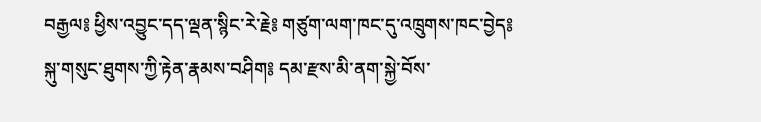བརྒྱལ༔ ཕྱིས་འབྱུང་དད་ལྡན་སྙིང་རེ་རྗེ༔ གཙུག་ལག་ཁང་དུ་འཁྲུགས་ཁང་བྱེད༔ སྐུ་གསུང་ཐུགས་ཀྱི་རྟེན་རྣམས་བཤིག༔ དམ་རྫས་མི་ནག་སྐྱེ་བོས་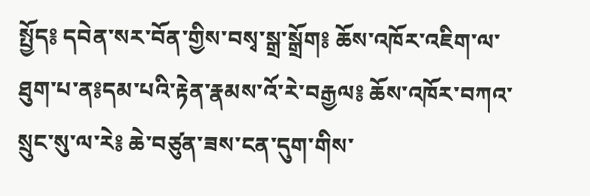སྤྱོད༔ དབེན་སར་བོན་གྱིས་བསྭ་སྒྲ་སྒྲོག༔ ཆོས་འཁོར་འཇིག་ལ་ཐུག་པ་ན༔དམ་པའི་རྟེན་རྣམས་འོ་རེ་བརྒྱལ༔ ཆོས་འཁོར་བཀའ་སྲུང་སུ་ལ་རེ༔ ཆེ་བཙུན་ཟས་ངན་དུག་གིས་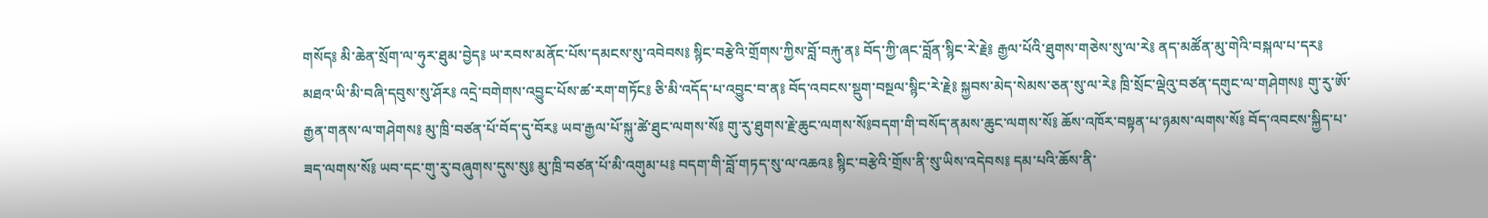གསོད༔ མི་ཆེན་སྲོག་ལ་ཧུར་ཐུམ་བྱེད༔ ཡ་རབས་མནོང་པོས་དམངས་སུ་འབེབས༔ སྙིང་བརྩེའི་གྲོགས་ཀྱིས་བློ་བརྐུ་ན༔ བོད་ཀྱི་ཞང་བློན་སྙིང་རེ་རྗེ༔ རྒྱལ་པོའི་ཐུགས་གཅེས་སུ་ལ་རེ༔ ནད་མཚོན་མུ་གེའི་བསྐལ་པ་དར༔ མཐའ་ཡི་མི་བཞི་དབུས་སུ་ཤོར༔ འདྲེ་བགེགས་འབྱུང་པོས་ཚ་རག་གཏོང༔ ཅི་མི་འདོད་པ་འབྱུང་བ་ན༔ བོད་འབངས་སྡུག་བསྔལ་སྙིང་རེ་རྗེ༔ སྐྱབས་མེད་སེམས་ཅན་སུ་ལ་རེ༔ ཁྲི་སྲོང་ལྡེའུ་བཙན་དགུང་ལ་གཤེགས༔ གུ་རུ་ཨོ་རྒྱན་གནས་ལ་གཤེགས༔ མུ་ཁྲི་བཙན་པོ་བོད་དུ་བོར༔ ཡབ་རྒྱལ་པོ་སྐུ་ཚེ་ཐུང་ལགས་སོ༔ གུ་རུ་ཐུགས་རྗེ་ཆུང་ལགས་སོ༔བདག་གི་བསོད་ནམས་ཆུང་ལགས་སོ༔ ཆོས་འཁོར་བསྟན་པ་ཉམས་ལགས་སོ༔ བོད་འབངས་སྐྱིད་པ་ཟད་ལགས་སོ༔ ཡབ་དང་གུ་རུ་བཞུགས་དུས་སུ༔ མུ་ཁྲི་བཙན་པོ་མི་འགུམ་པ༔ བདག་གི་བློ་གཏད་སུ་ལ་འཆའ༔ སྙིང་བརྩེའི་གྲོས་ནི་སུ་ཡིས་འདེབས༔ དམ་པའི་ཆོས་ནི་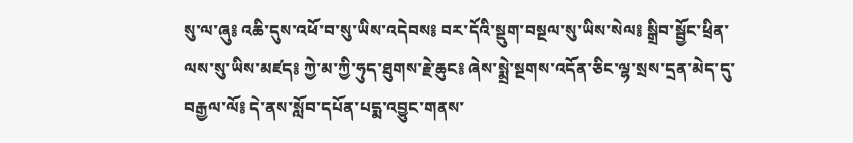སུ་ལ་ཞུ༔ འཆི་དུས་འཕོ་བ་སུ་ཡིས་འདེབས༔ བར་དོའི་སྡུག་བསྔལ་སུ་ཡིས་སེལ༔ སྒྲིབ་སྦྱོང་ཕྲིན་ལས་སུ་ཡིས་མཛད༔ ཀྱེ་མ་ཀྱི་ཧུད་ཐུགས་རྗེ་ཆུང༔ ཞེས་སྨྲེ་སྔགས་འདོན་ཅིང་ལྷ་སྲས་དྲན་མེད་དུ་བརྒྱལ་ལོ༔ དེ་ནས་སློབ་དཔོན་པདྨ་འབྱུང་གནས་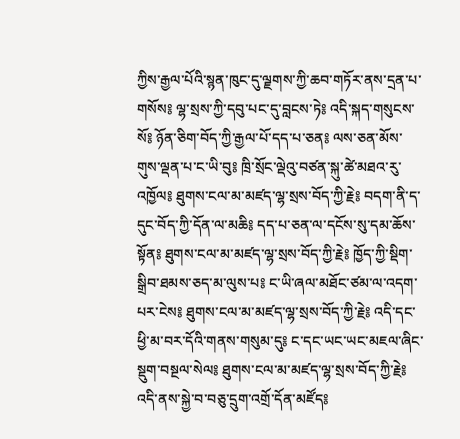ཀྱིས་རྒྱལ་པོའི་སྙན་ཁུང་དུ་ལྗགས་ཀྱི་ཆབ་གཏོར་ནས་དྲན་པ་གསོས༔ ལྷ་སྲས་ཀྱི་དབུ་པང་དུ་བླངས་ཏེ༔ འདི་སྐད་གསུངས་སོ༔ ཉོན་ཅིག་བོད་ཀྱི་རྒྱལ་པོ་དད་པ་ཅན༔ ལས་ཅན་མོས་གུས་ལྡན་པ་ང་ཡི་བུ༔ ཁྲི་སྲོང་ལྡེའུ་བཙན་སྐུ་ཚེ་མཐའ་རུ་འཁྱོལ༔ ཐུགས་ངལ་མ་མཛད་ལྷ་སྲས་བོད་ཀྱི་རྗེ༔ བདག་ནི་ད་དུང་བོད་ཀྱི་དོན་ལ་མཆི༔ དད་པ་ཅན་ལ་དངོས་སུ་དམ་ཆོས་སྟོན༔ ཐུགས་ངལ་མ་མཛད་ལྷ་སྲས་བོད་ཀྱི་རྗེ༔ ཁྱོད་ཀྱི་སྡིག་སྒྲིབ་ཐམས་ཅད་མ་ལུས་པ༔ ང་ཡི་ཞལ་མཐོང་ཙམ་ལ་འདག་པར་ངེས༔ ཐུགས་ངལ་མ་མཛད་ལྷ་སྲས་བོད་ཀྱི་རྗེ༔ འདི་དང་ཕྱི་མ་བར་དོའི་གནས་གསུམ་དུ༔ ང་དང་ཡང་ཡང་མཇལ་ཞིང་སྡུག་བསྔལ་སེལ༔ ཐུགས་ངལ་མ་མཛད་ལྷ་སྲས་བོད་ཀྱི་རྗེ༔ འདི་ནས་སྐྱེ་བ་བཅུ་དྲུག་འགྲོ་དོན་མཛོད༔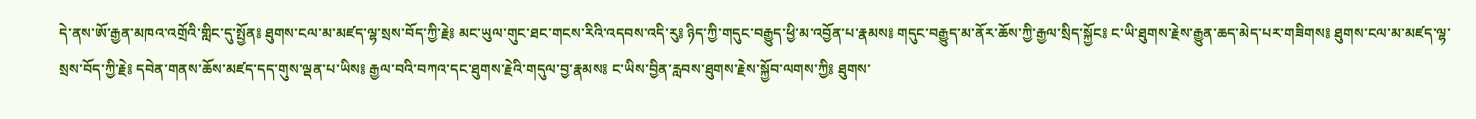དེ་ནས་ཨོ་རྒྱན་མཁའ་འགྲོའི་གླིང་དུ་སྤྱོན༔ ཐུགས་ངལ་མ་མཛད་ལྷ་སྲས་བོད་ཀྱི་རྗེ༔ མང་ཡུལ་གུང་ཐང་གངས་རིའི་འདབས་འདི་རུ༔ ཉིད་ཀྱི་གདུང་བརྒྱུད་ཕྱི་མ་འབྱོན་པ་རྣམས༔ གདུང་བརྒྱུད་མ་ནོར་ཆོས་ཀྱི་རྒྱལ་སྲིད་སྐྱོང༔ ང་ཡི་ཐུགས་རྗེས་རྒྱུན་ཆད་མེད་པར་གཟིགས༔ ཐུགས་ངལ་མ་མཛད་ལྷ་སྲས་བོད་ཀྱི་རྗེ༔ དབེན་གནས་ཆོས་མཛད་དད་གུས་ལྡན་པ་ཡིས༔ རྒྱལ་བའི་བཀའ་དང་ཐུགས་རྗེའི་གདུལ་བྱ་རྣམས༔ ང་ཡིས་བྱིན་རླབས་ཐུགས་རྗེས་སྐྱོབ་ལགས་ཀྱི༔ ཐུགས་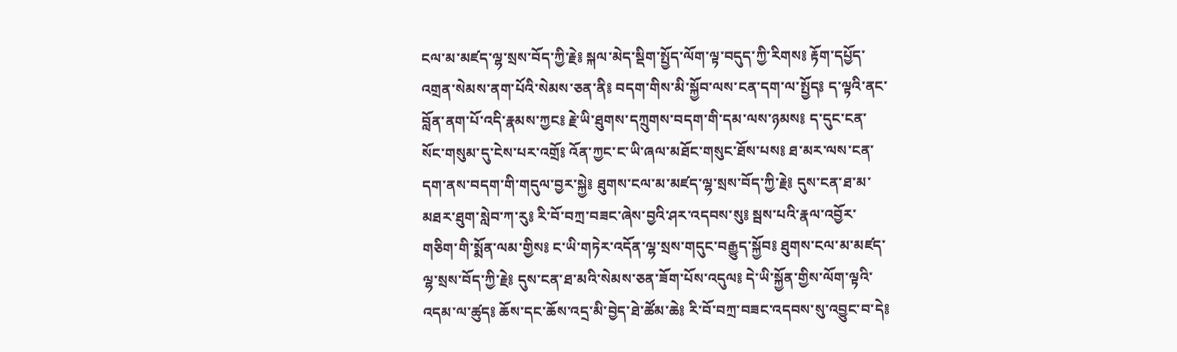ངལ་མ་མཛད་ལྷ་སྲས་བོད་ཀྱི་རྗེ༔ སྐལ་མེད་སྡིག་སྤྱོད་ལོག་ལྟ་བདུད་ཀྱི་རིགས༔ རྟོག་དཔྱོད་འགྲན་སེམས་ནག་པོའི་སེམས་ཅན་ནི༔ བདག་གིས་མི་སྐྱོབ་ལས་ངན་དག་ལ་སྤྱོད༔ ད་ལྟའི་ནང་བློན་ནག་པོ་འདི་རྣམས་ཀྱང༔ རྗེ་ཡི་ཐུགས་དཀྲུགས་བདག་གི་དམ་ལས་ཉམས༔ ད་དུང་ངན་སོང་གསུམ་དུ་ངེས་པར་འགྲོ༔ འོན་ཀྱང་ང་ཡི་ཞལ་མཐོང་གསུང་ཐོས་པས༔ ཐ་མར་ལས་ངན་དག་ནས་བདག་གི་གདུལ་བྱར་སྐྱེ༔ ཐུགས་ངལ་མ་མཛད་ལྷ་སྲས་བོད་ཀྱི་རྗེ༔ དུས་ངན་ཐ་མ་མཐར་ཐུག་སླེབ་ཀ་རུ༔ རི་བོ་བཀྲ་བཟང་ཞེས་བྱའི་ཤར་འདབས་སུ༔ སྦས་པའི་རྣལ་འབྱོར་གཅིག་གི་སྨོན་ལམ་གྱིས༔ ང་ཡི་གཏེར་འདོན་ལྷ་སྲས་གདུང་བརྒྱུད་སྐྱོབ༔ ཐུགས་ངལ་མ་མཛད་ལྷ་སྲས་བོད་ཀྱི་རྗེ༔ དུས་ངན་ཐ་མའི་སེམས་ཅན་ཟོག་པོས་འདུལ༔ དེ་ཡི་སྐྱོན་གྱིས་ལོག་ལྟའི་འདམ་ལ་ཚུད༔ ཆོས་དང་ཆོས་འདྲ་མི་བྱེད་ཐེ་ཚོམ་ཆེ༔ རི་བོ་བཀྲ་བཟང་འདབས་སུ་འབྱུང་བ་དེ༔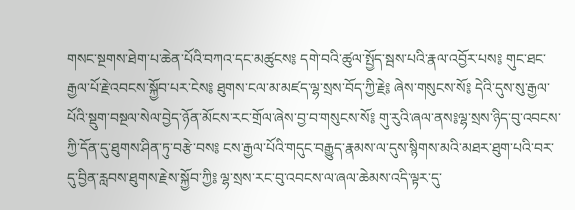གསང་སྔགས་ཐེག་པ་ཆེན་པོའི་བཀའ་དང་མཚུངས༔ དགེ་བའི་ཚུལ་སྤྱོད་སྦས་པའི་རྣལ་འབྱོར་པས༔ གུང་ཐང་རྒྱལ་པོ་རྗེ་འབངས་སྐྱོབ་པར་ངེས༔ ཐུགས་ངལ་མ་མཛད་ལྷ་སྲས་བོད་ཀྱི་རྗེ༔ ཞེས་གསུངས་སོ༔ དེའི་དུས་སུ་རྒྱལ་པོའི་སྡུག་བསྔལ་སེལ་བྱེད་ཉོན་མོངས་རང་གྲོལ་ཞེས་བྱ་བ་གསུངས་སོ༔ གུ་རུའི་ཞལ་ནས༔ལྷ་སྲས་ཉིད་བུ་འབངས་ཀྱི་དོན་དུ་ཐུགས་ཤིན་ཏུ་བརྩེ་བས༔ ངས་རྒྱལ་པོའི་གདུང་བརྒྱུད་རྣམས་ལ་དུས་སྙིགས་མའི་མཐར་ཐུག་པའི་བར་དུ་བྱིན་རླབས་ཐུགས་རྗེས་སྐྱོབ་ཀྱི༔ ལྷ་སྲས་རང་བུ་འབངས་ལ་ཞལ་ཆེམས་འདི་ལྟར་དུ་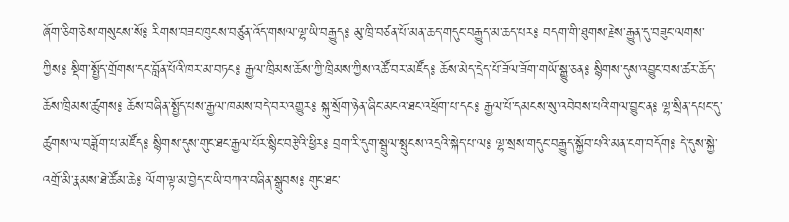ཞོག་ཅིག་ཅེས་གསུངས་སོ༔ རིགས་བཟང་ཁུངས་བཙུན་འོད་གསལ་ལྷ་ཡི་བརྒྱུད༔ མུ་ཁྲི་བཙན་པོ་མན་ཆད་གདུང་བརྒྱུད་མ་ཆད་པར༔ བདག་གི་ཐུགས་རྗེས་རྒྱུན་དུ་བཟུང་ལགས་ཀྱིས༔ སྡིག་སྤྱོད་གྲོགས་དང་བློན་པོའི་ཁར་མ་བཏང༔ རྒྱལ་ཁྲིམས་ཆོས་ཀྱི་ཁྲིམས་ཀྱིས་འཚོ་བར་མཛོད༔ ཆོས་མེད་དྲེད་པོ་ཟོལ་ཟོག་གཡོ་སྒྱུ་ཅན༔ སྙིགས་དུས་འབྱུང་བས་ཚར་ཆོད་ཆོས་ཁྲིམས་ཚུགས༔ ཆོས་བཞིན་སྤྱོད་པས་རྒྱལ་ཁམས་བདེ་བར་འགྱུར༔ སྐུ་སྲོག་ཉེན་ཞིང་མངའ་ཐང་འཕྲོག་པ་དང༔ རྒྱལ་པོ་དམངས་སུ་འབེབས་པའི་གལ་བྱུང་ན༔ ལྷ་སྲིན་དཔང་དུ་ཚུགས་ལ་བཟློག་པ་མཛོད༔ སྙིགས་དུས་གུང་ཐང་རྒྱལ་པོར་སྙིང་བརྩེའི་ཕྱིར༔ བྲག་རི་དུག་སྦྲུལ་སྤུངས་འདྲའི་སྐེད་པ་ལ༔ ལྷ་སྲས་གདུང་བརྒྱུད་སྐྱོབ་པའི་མན་ངག་བདོག༔ དེ་དུས་སྐྱེ་འགྲོ་མི་རྣམས་ཐེ་ཚོམ་ཆེ༔ ལོག་ལྟ་མ་བྱེད་ང་ཡི་བཀའ་བཞིན་སྒྲུབས༔ གུང་ཐང་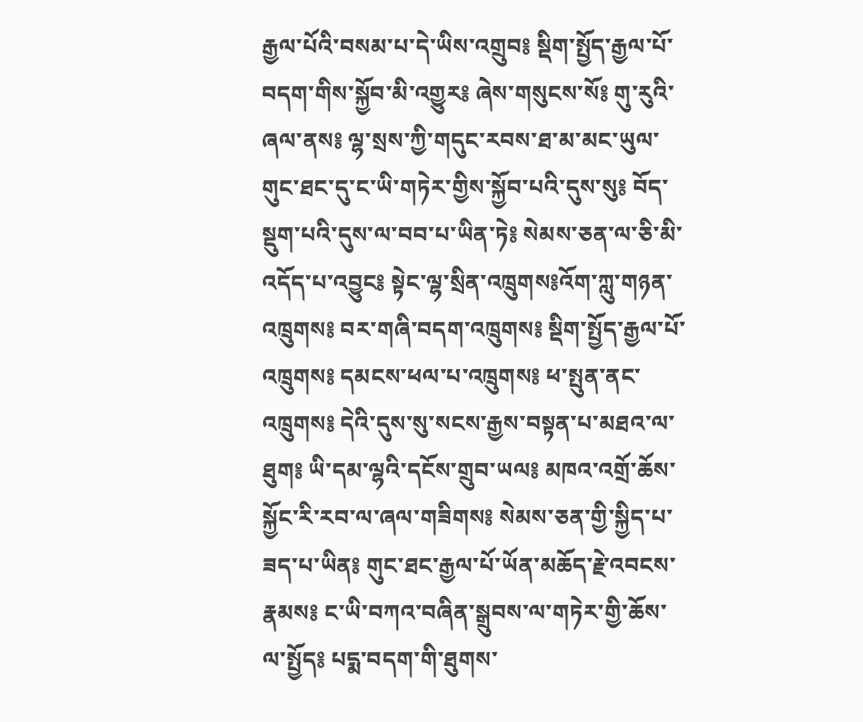རྒྱལ་པོའི་བསམ་པ་དེ་ཡིས་འགྲུབ༔ སྡིག་སྤྱོད་རྒྱལ་པོ་བདག་གིས་སྐྱོབ་མི་འགྱུར༔ ཞེས་གསུངས་སོ༔ གུ་རུའི་ཞལ་ནས༔ ལྷ་སྲས་ཀྱི་གདུང་རབས་ཐ་མ་མང་ཡུལ་གུང་ཐང་དུ་ང་ཡི་གཏེར་གྱིས་སྐྱོབ་པའི་དུས་སུ༔ བོད་སྡུག་པའི་དུས་ལ་བབ་པ་ཡིན་ཏེ༔ སེམས་ཅན་ལ་ཅི་མི་འདོད་པ་འབྱུང༔ སྟེང་ལྷ་སྲིན་འཁྲུགས༔འོག་ཀླུ་གཉན་འཁྲུགས༔ བར་གཞི་བདག་འཁྲུགས༔ སྡིག་སྤྱོད་རྒྱལ་པོ་འཁྲུགས༔ དམངས་ཕལ་པ་འཁྲུགས༔ ཕ་སྤུན་ནང་འཁྲུགས༔ དེའི་དུས་སུ་སངས་རྒྱས་བསྟན་པ་མཐའ་ལ་ཐུག༔ ཡི་དམ་ལྷའི་དངོས་གྲུབ་ཡལ༔ མཁའ་འགྲོ་ཆོས་སྐྱོང་རི་རབ་ལ་ཞལ་གཟིགས༔ སེམས་ཅན་གྱི་སྐྱིད་པ་ཟད་པ་ཡིན༔ གུང་ཐང་རྒྱལ་པོ་ཡོན་མཆོད་རྗེ་འབངས་རྣམས༔ ང་ཡི་བཀའ་བཞིན་སྒྲུབས་ལ་གཏེར་གྱི་ཆོས་ལ་སྤྱོད༔ པདྨ་བདག་གི་ཐུགས་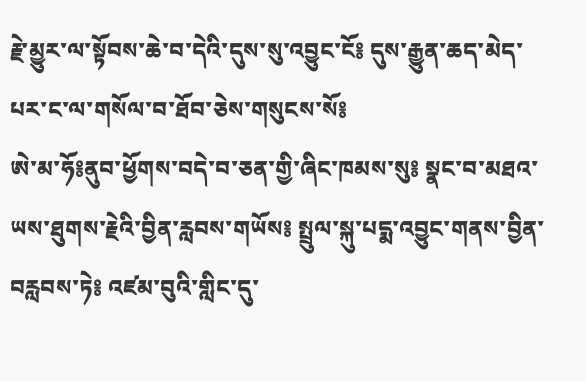རྗེ་མྱུར་ལ་སྟོབས་ཆེ་བ་དེའི་དུས་སུ་འབྱུང་ངོ༔ དུས་རྒྱུན་ཆད་མེད་པར་ང་ལ་གསོལ་བ་ཐོབ་ཅེས་གསུངས་སོ༔
ཨེ་མ་ཧོ༔ནུབ་ཕྱོགས་བདེ་བ་ཅན་གྱི་ཞིང་ཁམས་སུ༔ སྣང་བ་མཐའ་ཡས་ཐུགས་རྗེའི་བྱིན་རླབས་གཡོས༔ སྤྲུལ་སྐུ་པདྨ་འབྱུང་གནས་བྱིན་བརླབས་ཏེ༔ འཛམ་བུའི་གླིང་དུ་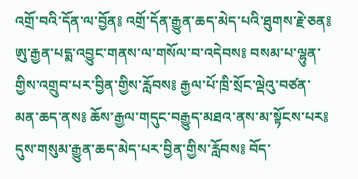འགྲོ་བའི་དོན་ལ་བྱོན༔ འགྲོ་དོན་རྒྱུན་ཆད་མེད་པའི་ཐུགས་རྗེ་ཅན༔ ཨུ་རྒྱན་པདྨ་འབྱུང་གནས་ལ་གསོལ་བ་འདེབས༔ བསམ་པ་ལྷུན་གྱིས་འགྲུབ་པར་བྱིན་གྱིས་རློབས༔ རྒྱལ་པོ་ཁྲི་སྲོང་ལྡེའུ་བཙན་མན་ཆད་ནས༔ ཆོས་རྒྱལ་གདུང་བརྒྱུད་མཐའ་ནས་མ་སྟོངས་པར༔ དུས་གསུམ་རྒྱུན་ཆད་མེད་པར་བྱིན་གྱིས་རློབས༔ བོད་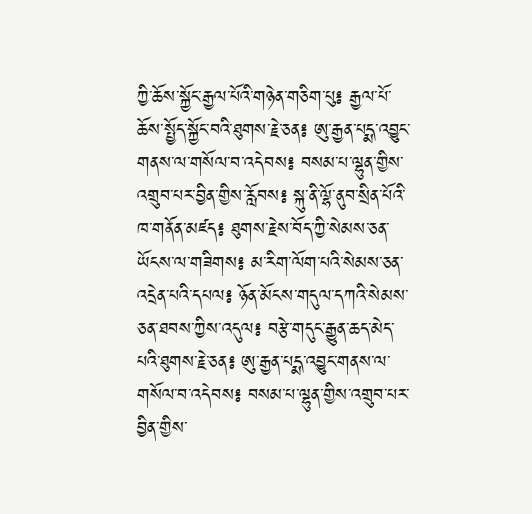ཀྱི་ཆོས་སྐྱོང་རྒྱལ་པོའི་གཉེན་གཅིག་པུ༔ རྒྱལ་པོ་ཆོས་སྤྱོད་སྐྱོང་བའི་ཐུགས་རྗེ་ཅན༔ ཨུ་རྒྱན་པདྨ་འབྱུང་གནས་ལ་གསོལ་བ་འདེབས༔ བསམ་པ་ལྷུན་གྱིས་འགྲུབ་པར་བྱིན་གྱིས་རློབས༔ སྐུ་ནི་ལྷོ་ནུབ་སྲིན་པོའི་ཁ་གནོན་མཛད༔ ཐུགས་རྗེས་བོད་ཀྱི་སེམས་ཅན་ཡོངས་ལ་གཟིགས༔ མ་རིག་ལོག་པའི་སེམས་ཅན་འདྲེན་པའི་དཔལ༔ ཉོན་མོངས་གདུལ་དཀའི་སེམས་ཅན་ཐབས་ཀྱིས་འདུལ༔ བརྩེ་གདུང་རྒྱུན་ཆད་མེད་པའི་ཐུགས་རྗེ་ཅན༔ ཨུ་རྒྱན་པདྨ་འབྱུང་གནས་ལ་གསོལ་བ་འདེབས༔ བསམ་པ་ལྷུན་གྱིས་འགྲུབ་པར་བྱིན་གྱིས་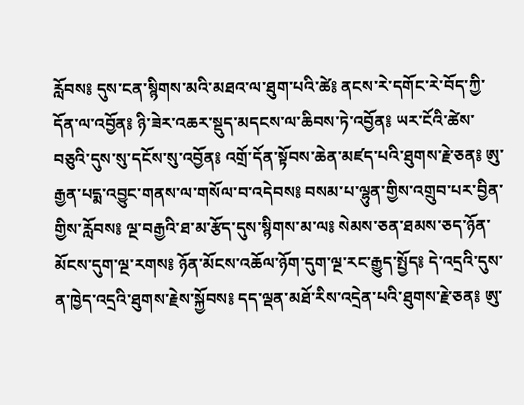རློབས༔ དུས་ངན་སྙིགས་མའི་མཐའ་ལ་ཐུག་པའི་ཚེ༔ ནངས་རེ་དགོང་རེ་བོད་ཀྱི་དོན་ལ་འབྱོན༔ ཉི་ཟེར་འཆར་སྡུད་མདངས་ལ་ཆིབས་ཏེ་འབྱོན༔ ཡར་ངོའི་ཚེས་བཅུའི་དུས་སུ་དངོས་སུ་འབྱོན༔ འགྲོ་དོན་སྟོབས་ཆེན་མཛད་པའི་ཐུགས་རྗེ་ཅན༔ ཨུ་རྒྱན་པདྨ་འབྱུང་གནས་ལ་གསོལ་བ་འདེབས༔ བསམ་པ་ལྷུན་གྱིས་འགྲུབ་པར་བྱིན་གྱིས་རློབས༔ ལྔ་བརྒྱའི་ཐ་མ་རྩོད་དུས་སྙིགས་མ་ལ༔ སེམས་ཅན་ཐམས་ཅད་ཉོན་མོངས་དུག་ལྔ་རགས༔ ཉོན་མོངས་འཆོལ་ཉོག་དུག་ལྔ་རང་རྒྱུད་སྤྱོད༔ དེ་འདྲའི་དུས་ན་ཁྱེད་འདྲའི་ཐུགས་རྗེས་སྐྱོབས༔ དད་ལྡན་མཐོ་རིས་འདྲེན་པའི་ཐུགས་རྗེ་ཅན༔ ཨུ་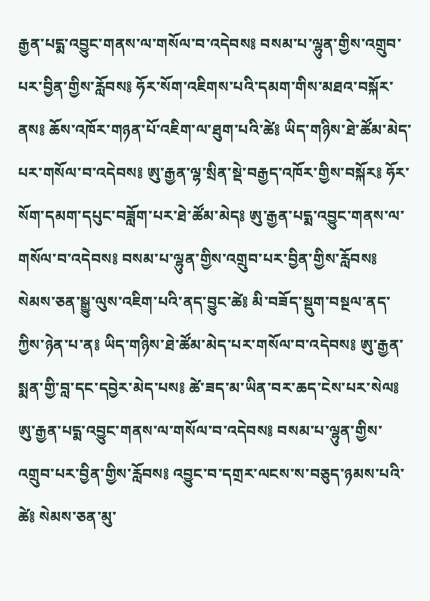རྒྱན་པདྨ་འབྱུང་གནས་ལ་གསོལ་བ་འདེབས༔ བསམ་པ་ལྷུན་གྱིས་འགྲུབ་པར་བྱིན་གྱིས་རློབས༔ ཧོར་སོག་འཇིགས་པའི་དམག་གིས་མཐའ་བསྐོར་ནས༔ ཆོས་འཁོར་གཉན་པོ་འཇིག་ལ་ཐུག་པའི་ཚེ༔ ཡིད་གཉིས་ཐེ་ཚོམ་མེད་པར་གསོལ་བ་འདེབས༔ ཨུ་རྒྱན་ལྷ་སྲིན་སྡེ་བརྒྱད་འཁོར་གྱིས་བསྐོར༔ ཧོར་སོག་དམག་དཔུང་བཟློག་པར་ཐེ་ཚོམ་མེད༔ ཨུ་རྒྱན་པདྨ་འབྱུང་གནས་ལ་གསོལ་བ་འདེབས༔ བསམ་པ་ལྷུན་གྱིས་འགྲུབ་པར་བྱིན་གྱིས་རློབས༔ སེམས་ཅན་སྒྱུ་ལུས་འཇིག་པའི་ནད་བྱུང་ཚེ༔ མི་བཟོད་སྡུག་བསྔལ་ནད་ཀྱིས་ཉེན་པ་ན༔ ཡིད་གཉིས་ཐེ་ཚོམ་མེད་པར་གསོལ་བ་འདེབས༔ ཨུ་རྒྱན་སྨན་གྱི་བླ་དང་དབྱེར་མེད་པས༔ ཚེ་ཟད་མ་ཡིན་བར་ཆད་ངེས་པར་སེལ༔ ཨུ་རྒྱན་པདྨ་འབྱུང་གནས་ལ་གསོལ་བ་འདེབས༔ བསམ་པ་ལྷུན་གྱིས་འགྲུབ་པར་བྱིན་གྱིས་རློབས༔ འབྱུང་བ་དགྲར་ལངས་ས་བཅུད་ཉམས་པའི་ཚེ༔ སེམས་ཅན་མུ་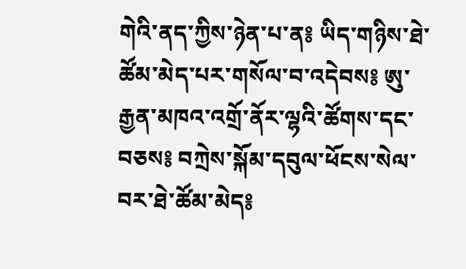གེའི་ནད་ཀྱིས་ཉེན་པ་ན༔ ཡིད་གཉིས་ཐེ་ཚོམ་མེད་པར་གསོལ་བ་འདེབས༔ ཨུ་རྒྱན་མཁའ་འགྲོ་ནོར་ལྷའི་ཚོགས་དང་བཅས༔ བཀྲེས་སྐོམ་དབུལ་ཕོངས་སེལ་བར་ཐེ་ཚོམ་མེད༔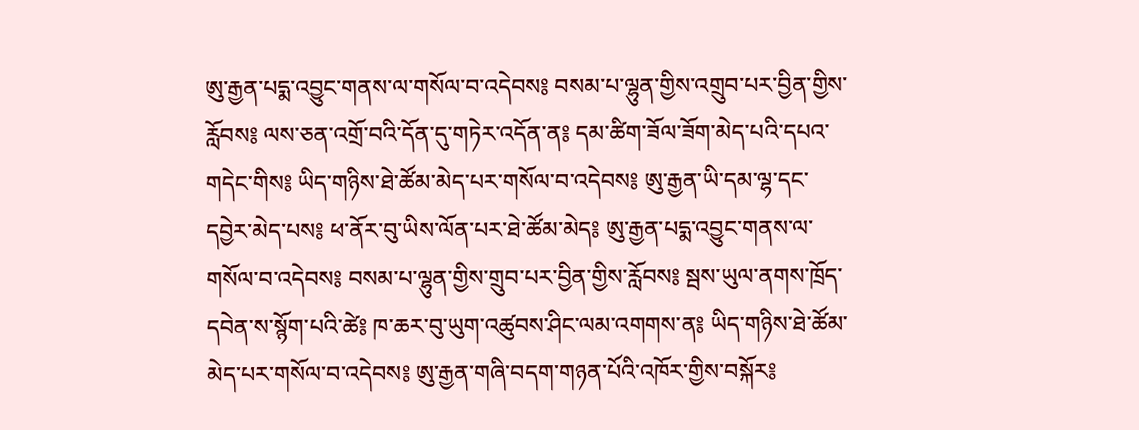ཨུ་རྒྱན་པདྨ་འབྱུང་གནས་ལ་གསོལ་བ་འདེབས༔ བསམ་པ་ལྷུན་གྱིས་འགྲུབ་པར་བྱིན་གྱིས་རློབས༔ ལས་ཅན་འགྲོ་བའི་དོན་དུ་གཏེར་འདོན་ན༔ དམ་ཚིག་ཟོལ་ཟོག་མེད་པའི་དཔའ་གདེང་གིས༔ ཡིད་གཉིས་ཐེ་ཚོམ་མེད་པར་གསོལ་བ་འདེབས༔ ཨུ་རྒྱན་ཡི་དམ་ལྷ་དང་དབྱེར་མེད་པས༔ ཕ་ནོར་བུ་ཡིས་ལོན་པར་ཐེ་ཚོམ་མེད༔ ཨུ་རྒྱན་པདྨ་འབྱུང་གནས་ལ་གསོལ་བ་འདེབས༔ བསམ་པ་ལྷུན་གྱིས་གྲུབ་པར་བྱིན་གྱིས་རློབས༔ སྦས་ཡུལ་ནགས་ཁྲོད་དབེན་ས་སྙོག་པའི་ཚེ༔ ཁ་ཆར་བུ་ཡུག་འཚུབས་ཤིང་ལམ་འགགས་ན༔ ཡིད་གཉིས་ཐེ་ཚོམ་མེད་པར་གསོལ་བ་འདེབས༔ ཨུ་རྒྱན་གཞི་བདག་གཉན་པོའི་འཁོར་གྱིས་བསྐོར༔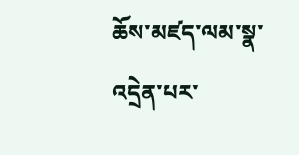ཆོས་མཛད་ལམ་སྣ་འདྲེན་པར་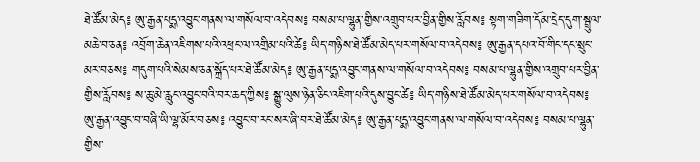ཐེ་ཚོམ་མེད༔ ཨུ་རྒྱན་པདྨ་འབྱུང་གནས་ལ་གསོལ་བ་འདེབས༔ བསམ་པ་ལྷུན་གྱིས་འགྲུབ་པར་བྱིན་གྱིས་རློབས༔ སྟག་གཟིག་དོམ་དྲེད་དུག་སྦྲུལ་མཆེ་བ་ཅན༔ འབྲོག་ཆེན་འཇིགས་པའི་འཕྲང་ལ་འགྲིམ་པའི་ཚེ༔ ཡིད་གཉིས་ཐེ་ཚོམ་མེད་པར་གསོལ་བ་འདེབས༔ ཨུ་རྒྱན་དཔའ་བོ་གིང་དང་སྲུང་མར་བཅས༔ གདུག་པའི་སེམས་ཅན་སྐྲོད་པར་ཐེ་ཚོམ་མེད༔ ཨུ་རྒྱན་པདྨ་འབྱུང་གནས་ལ་གསོལ་བ་འདེབས༔ བསམ་པ་ལྷུན་གྱིས་འགྲུབ་པར་བྱིན་གྱིས་རློབས༔ ས་ཆུ་མེ་རླུང་འབྱུང་བའི་བར་ཆད་ཀྱིས༔ སྒྱུ་ལུས་ཉེན་ཅིང་འཇིག་པའི་དུས་བྱུང་ཚེ༔ ཡིད་གཉིས་ཐེ་ཚོམ་མེད་པར་གསོལ་བ་འདེབས༔ ཨུ་རྒྱན་འབྱུང་བ་བཞི་ཡི་ལྷ་མོར་བཅས༔ འབྱུང་བ་རང་སར་ཞི་བར་ཐེ་ཚོམ་མེད༔ ཨུ་རྒྱན་པདྨ་འབྱུང་གནས་ལ་གསོལ་བ་འདེབས༔ བསམ་པ་ལྷུན་གྱིས་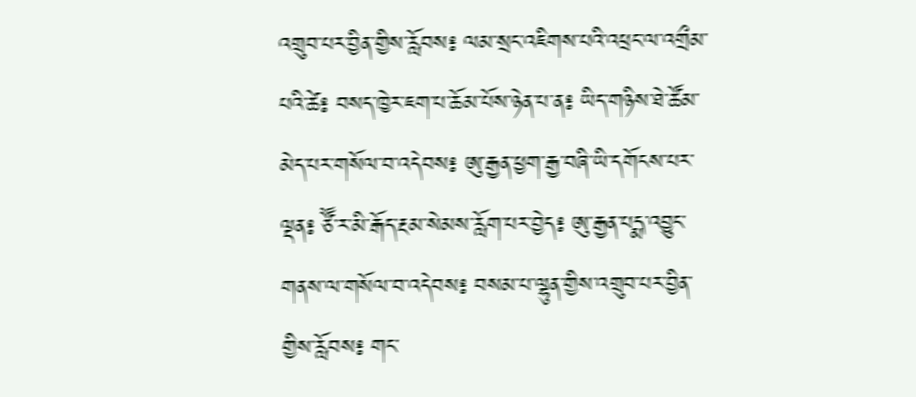འགྲུབ་པར་བྱིན་གྱིས་རློབས༔ ལམ་སྲང་འཇིགས་པའི་འཕྲང་ལ་འགྲྀམ་པའི་ཚེ༔ བསད་ཁྱེར་ཇག་པ་ཆོམ་པོས་ཉེན་པ་ན༔ ཡིད་གཉིས་ཐེ་ཚོམ་མེད་པར་གསོལ་བ་འདེབས༔ ཨུ་རྒྱན་ཕྱག་རྒྱ་བཞི་ཡི་དགོངས་པར་ལྡན༔ ཙཽ་ར་མི་རྒོད་རྔམ་སེམས་རློག་པར་བྱེད༔ ཨུ་རྒྱན་པདྨ་འབྱུང་གནས་ལ་གསོལ་བ་འདེབས༔ བསམ་པ་ལྷུན་གྱིས་འགྲུབ་པར་བྱིན་གྱིས་རློབས༔ གང་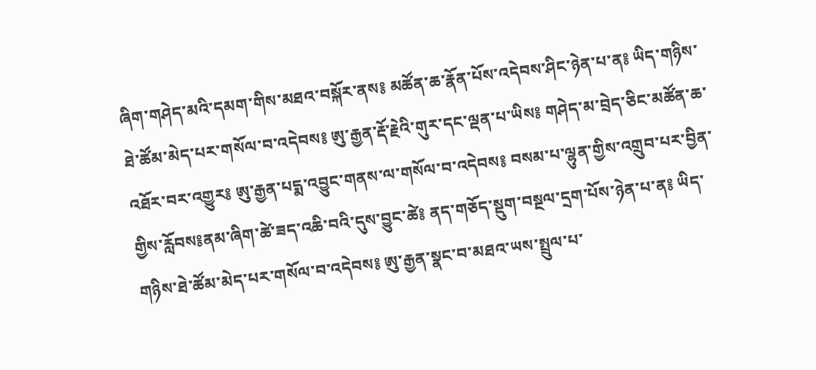ཞིག་གཤེད་མའི་དམག་གིས་མཐའ་བསྐོར་ནས༔ མཚོན་ཆ་རྣོན་པོས་འདེབས་ཤིང་ཉེན་པ་ན༔ ཡིད་གཉིས་ཐེ་ཚོམ་མེད་པར་གསོལ་བ་འདེབས༔ ཨུ་རྒྱན་རྡོ་རྗེའི་གུར་དང་ལྡན་པ་ཡིས༔ གཤེད་མ་བྲེད་ཅིང་མཚོན་ཆ་འཐོར་བར་འགྱུར༔ ཨུ་རྒྱན་པདྨ་འབྱུང་གནས་ལ་གསོལ་བ་འདེབས༔ བསམ་པ་ལྷུན་གྱིས་འགྲུབ་པར་བྱིན་གྱིས་རློབས༔ནམ་ཞིག་ཚེ་ཟད་འཆི་བའི་དུས་བྱུང་ཚེ༔ ནད་གཅོད་སྡུག་བསྔལ་དྲག་པོས་ཉེན་པ་ན༔ ཡིད་གཉིས་ཐེ་ཚོམ་མེད་པར་གསོལ་བ་འདེབས༔ ཨུ་རྒྱན་སྣང་བ་མཐའ་ཡས་སྤྲུལ་པ་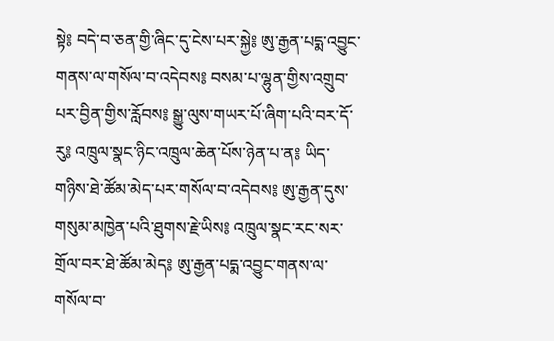སྟེ༔ བདེ་བ་ཅན་གྱི་ཞིང་དུ་ངེས་པར་སྐྱེ༔ ཨུ་རྒྱན་པདྨ་འབྱུང་གནས་ལ་གསོལ་བ་འདེབས༔ བསམ་པ་ལྷུན་གྱིས་འགྲུབ་པར་བྱིན་གྱིས་རློབས༔ སྒྱུ་ལུས་གཡར་པོ་ཞིག་པའི་བར་དོ་རུ༔ འཁྲུལ་སྣང་ཉིང་འཁྲུལ་ཆེན་པོས་ཉེན་པ་ན༔ ཡིད་གཉིས་ཐེ་ཚོམ་མེད་པར་གསོལ་བ་འདེབས༔ ཨུ་རྒྱན་དུས་གསུམ་མཁྱེན་པའི་ཐུགས་རྗེ་ཡིས༔ འཁྲུལ་སྣང་རང་སར་གྲོལ་བར་ཐེ་ཚོམ་མེད༔ ཨུ་རྒྱན་པདྨ་འབྱུང་གནས་ལ་གསོལ་བ་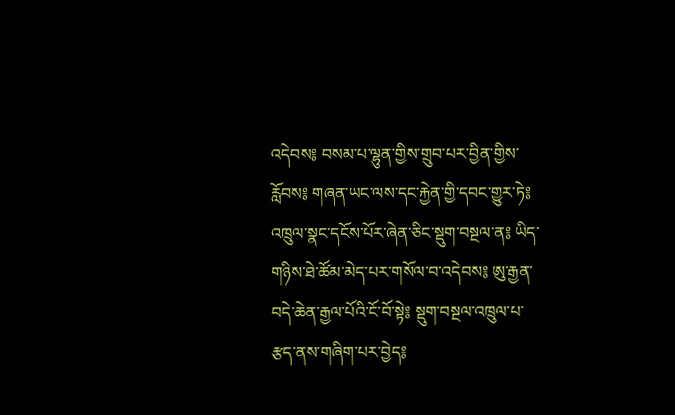འདེབས༔ བསམ་པ་ལྷུན་གྱིས་གྲུབ་པར་བྱིན་གྱིས་རློབས༔ གཞན་ཡང་ལས་དང་རྐྱེན་གྱི་དབང་གྱུར་ཏེ༔ འཁྲུལ་སྣང་དངོས་པོར་ཞེན་ཅིང་སྡུག་བསྔལ་ན༔ ཡིད་གཉིས་ཐེ་ཚོམ་མེད་པར་གསོལ་བ་འདེབས༔ ཨུ་རྒྱན་བདེ་ཆེན་རྒྱལ་པོའི་ངོ་བོ་སྟེ༔ སྡུག་བསྔལ་འཁྲུལ་པ་རྩད་ནས་གཞིག་པར་བྱེད༔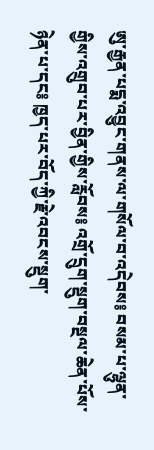ཨུ་རྒྱན་པདྨ་འབྱུང་གནས་ལ་གསོལ་བ་འདེབས༔ བསམ་པ་ལྷུན་གྱིས་འགྲུབ་པར་བྱིན་གྱིས་རློབས༔ འགྲོ་དྲུག་སྡུག་བསྔལ་ཆེན་པོས་ཉེན་པ་དང༔ ཁྱད་པར་བོད་ཀྱི་རྗེ་འབངས་སྡུག་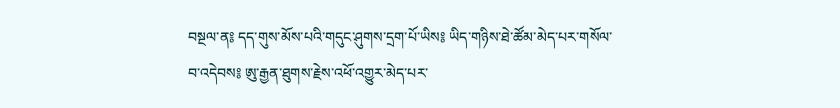བསྔལ་ན༔ དད་གུས་མོས་པའི་གདུང་ཤུགས་དྲག་པོ་ཡིས༔ ཡིད་གཉིས་ཐེ་ཚོམ་མེད་པར་གསོལ་བ་འདེབས༔ ཨུ་རྒྱན་ཐུགས་རྗེས་འཕོ་འགྱུར་མེད་པར་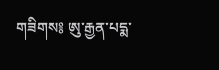གཟིགས༔ ཨུ་རྒྱན་པདྨ་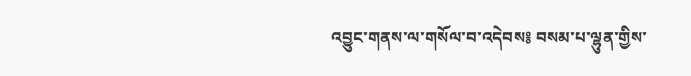འབྱུང་གནས་ལ་གསོལ་བ་འདེབས༔ བསམ་པ་ལྷུན་གྱིས་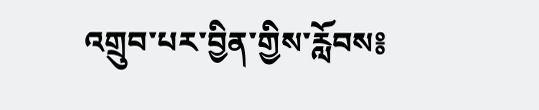འགྲུབ་པར་བྱིན་གྱིས་རློབས༔